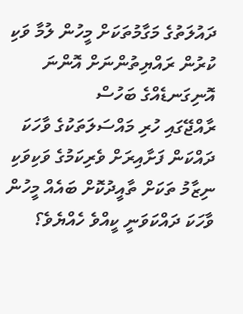ދައުލަތުގެ މަގާމުތަކަށް މީހުން ލުމާ ވަކި ކުރުން ރައްޔިތުންނަށް އޮންނަ އޮނިގަނޑެއްގެ ބަހުސް
ރާއްޖޭގައި ހުރި މައްސަލަތަކުގެ ވާހަކަ ދައްކަން ފަށާއިރަށް ވެރިކަމުގެ ވަކިވަކި ނިޒާމު ތަކަށް ތާއީދުކޮށް ބައެއް މީހުން ވާހަކަ ދައްކަވަނީ ކީއްވެ ހެއްޔެވެ؟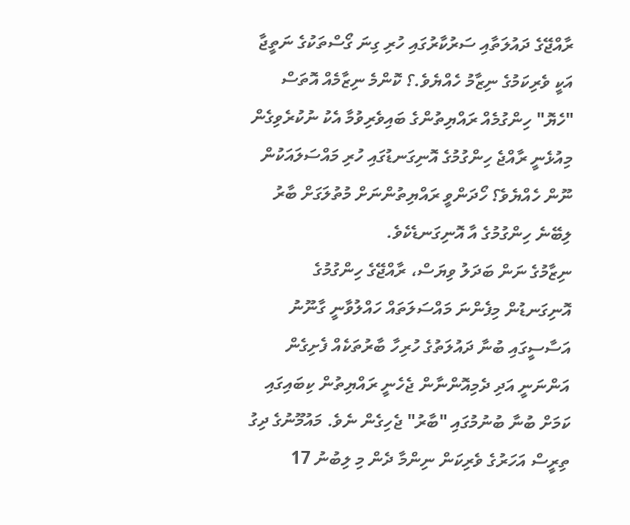ރާއްޖޭގެ ދައުލަތާއި ސަރުކާރުގައި ހުރި ގިނަ ގޯސްތަކުގެ ނަތީޖާ އަކީ ވެރިކަމުގެ ނިޒާމު ހެއްޔެވެ.؟ ކޮންމެ ނިޒާމެއް އޮތަސް "ހެޔޮ" ހިންގުމެއް ރައްޔިތުންގެ ބައިވެރިވުމާ އެކު ނުކުރެވިގެން މިއުޅެނީ ރާއްޖެ ހިންގުމުގެ އޮނިގަނޑުގައި ހުރި މައްސަލައަކުން ނޫން ހެއްޔެވެ؟ ހޯދަންވީ ރައްޔިތުންނަށް މުތުލަގަށް ބާރު ލިބޭނެ ހިންގުމުގެ އާ އޮނިގަނޑެކެވެ.
ނިޒާމުގެ ނަން ބަދަލު ވިޔަސް، ރާއްޖޭގެ ހިންގުމުގެ އޮނިގަނޑުން މިފެންނަ މައްސަލަތައް ހައްލުވާނީ ގާނޫނު އަސާސީގައި ބުނާ ދައުލަތުގެ ހުރިހާ ބާރުތަކެއް ފެށިގެން އަންނަނީ އަދި ދެމިއޮންނާން ޖެހެނީ ރައްޔިތުން ކިބައިގައި ކަމަށް ބުނާ ބުނުމުގައި "ބާރު" ޖެހިގެން ނެވެ. މައުމޫނުގެ ދިގު ތިރީސް އަހަރުގެ ވެރިކަން ނިންމާ ދެން މި ލިބުނު 17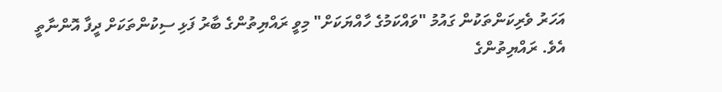އަހަރު ވެރިކަންތަކުން ގައުމު "ވައްކަމުގެ ހާއްޔަކަށް" މިވީ ރައްޔިތުންގެ ބާރު ފަޅި ސިކުންތަކަށް ދީފާ އޮންނާތީ އެވެ. ރައްޔިތުންގެ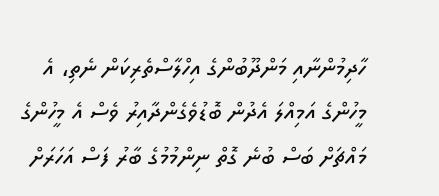ހާދިމުންނާއި މަންދޫބުންގެ އިހްލާސްތެރިކަން ނެތި، އެ މީހުންގެ އަމިއްލަ އެދުން ބޮޑުވެގެންދާއިރު ވެސް އެ މީހުންގެ މައްޗަށް ބަސް ބުނެ ގޮތް ނިންމުމުގެ ބާރު ފަސް އަހަރަށް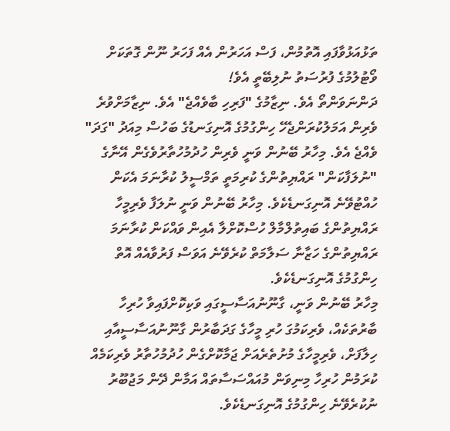ތަޅުއަޅުވާފައި އޮތުމުން، ފަސް އަހަރުން އެއް ފަހަރު ނޫން ގޮތަކަށް ވޯޓުލުމުގެ ފުރުސަތު ނުލިބޭތީ އެވެ!
ދަންނަވަންތޯ އެވެ. ނިޒާމުގެ "ފަރިހި ބާވެއްޖެ" އެވެ. ނިޒާމަށްވުރެ ވެރިން އަމަލުކުރަންޖެހޭ ހިންގުމުގެ އޮނިގަނޑުގެ ބަހުސް މިއަދު "ގަދަ" ވެއްޖެ އެވެ. މިހާރު ބޭނުން ވަނީ ވެރިން ހުދުމުހުތާރުވެގެން އޭނާގެ "ނުލަފާކަން" ރައްޔިތުންގެ ކުރިމަތީ ތަމްސީލު ކުރާނަމަ އެކަން ހުއްޓުވޭނެ އޮނިގަނޑެކެވެ. މިހާރު ބޭނުން ވަނީ ނުލަފާ ވެރިމީހާ ރައްޔިތުންގެ ބައިތުލްމާލް ހުސްކޮށްލާ އެއިން ވައްކަން ކުރާނަމަ ރައްޔިތުންގެ ހަޒާނާ ސަލާމަތް ކުރެވޭނެ އަވަސް ފަރުވާއެއް އޮތް ހިންގުމުގެ އޮނިގަނޑެކެވެ.
މިހާރު ބޭނުން ވަނީ، ގާނޫނުއަސާސީގައި ވަކިކޮށްފައިވާ ހުރިހާ ބާރުތަކެއް، ވެރިކަމުގަ ހުރި މީހާގެ ގަދަބާރުން ގާނޫނުއަސާސީއާއި ހިލާފަށް، ވެރިމީހާގެ މުށުތެރެއަށް ޖަމާކޮށްގެން ހުދުމުހުތާރު ވެރިކަމެއް ކުރަމުން ހުރިހާ މިނިވަން މުއައްސަސާތައް އަމާން ދޭން މަޖުބޫރު ނުކުރެވޭނެ ހިންގުމުގެ އޮނިގަނޑެކެވެ.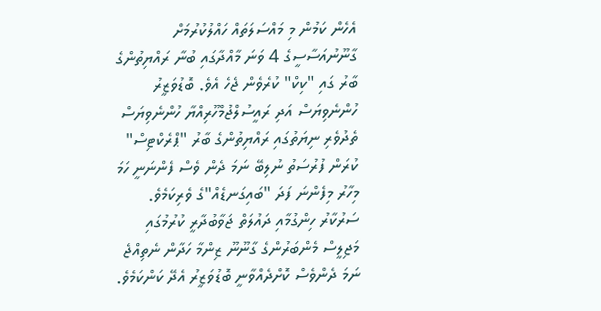އެހެން ކަމުން މި މައްސަލަތައް ހައްލުކުރުމަށް ގާނޫނުއަސާސީގެ 4 ވަނަ މާއްދާގައި ބުނާ ރައްޔިތުންގެ ބާރު ގައި "ކިކް" ކުރެވެން ޖެހެ އެވެ. ބޮޑުވަޒީރު ހުންނެވިޔަސް އަދި ރައީސުލްޖުމްހޫރިއްޔާ ހުންނެވިޔަސް ތެދުވެރި ނިޔަތުގައި ރައްޔިތުންގެ ބާރު "ޕްރެކްޓިސް" ކުރަން ފުރުސަތު ނުލިބޭ ނަމަ ދެން ވެސް ފެންނަނީ ހަމަ މިހާރު މިފެންނަ ފަދަ "ބައިގަނޑެއް"ގެ ވެރިކަމެވެ.
ސަރުކާރު ހިންގުމާއި ދައުލަތް ޖަވާބުދާރީ ކުރުމުގައި މަޖިލީސް މެންބަރުންގެ ގާނޫނޫ ޒިންމާ ހަދާން ނެތިއްޖެ ނަމަ ދެންވެސް ކޮށްދެއްވާނީ ބޮޑުވަޒީރު އެދޭ ކަންކަމެވެ.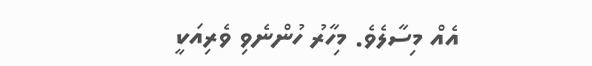އެއް މިސާލެވެ. މިހާރު ހުންނެވި ވެރިއަކީ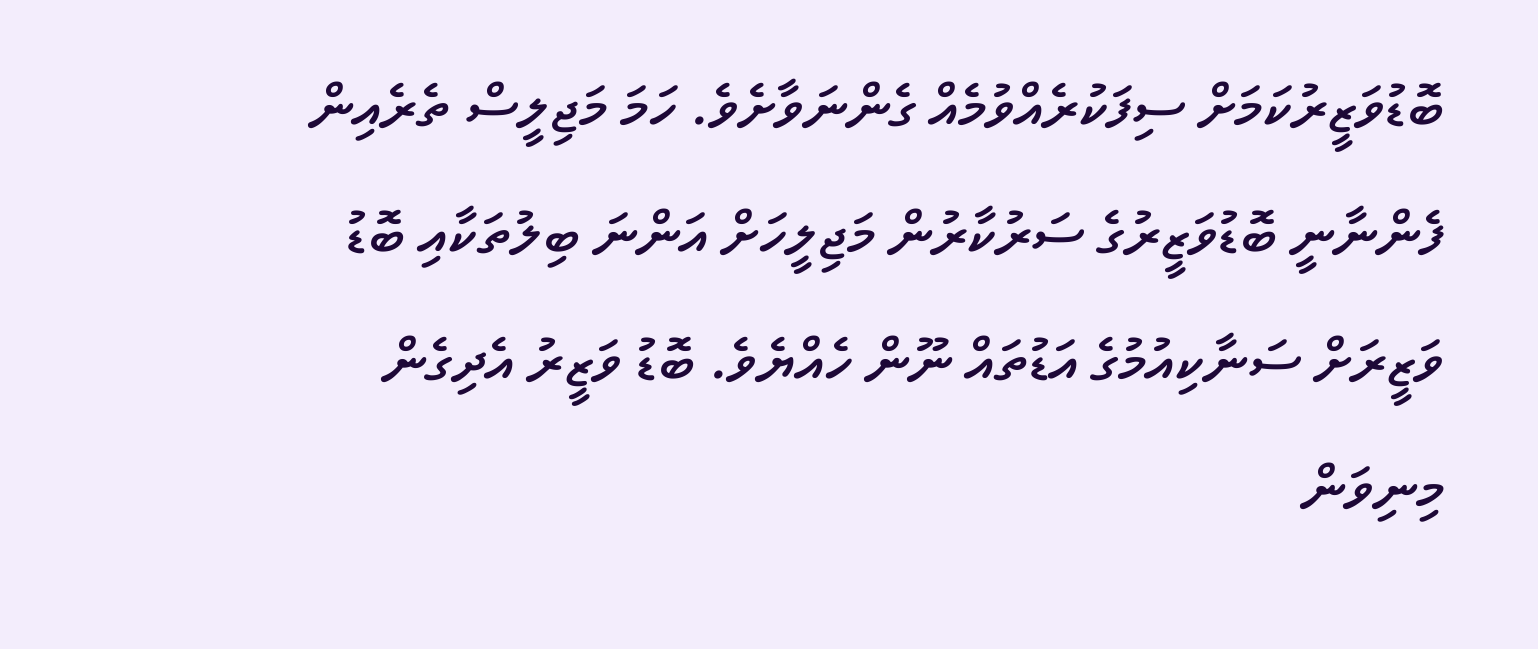ބޮޑުވަޒީރުކަމަށް ސިފަކުރެއްވުމެއް ގެންނަވާށެވެ. ހަމަ މަޖިލީސް ތެރެއިން ފެންނާނީ ބޮޑުވަޒީރުގެ ސަރުކާރުން މަޖިލީހަށް އަންނަ ބިލުތަކާއި ބޮޑު ވަޒީރަށް ސަނާކިއުމުގެ އަޑުތައް ނޫން ހެއްޔެވެ. ބޮޑު ވަޒީރު އެދިގެން މިނިވަން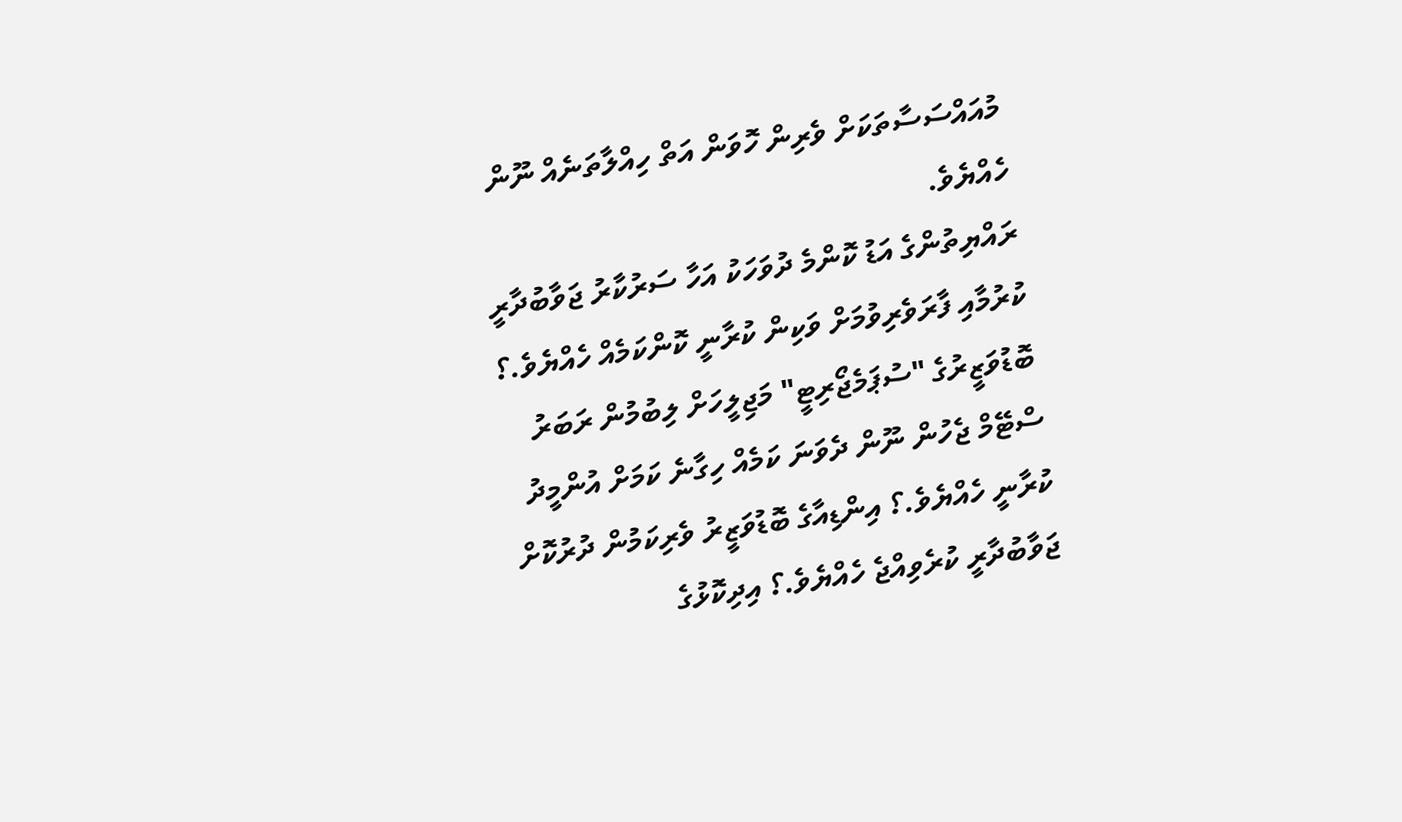މުއައްސަސާތަކަށް ވެރިން ހޮވަން އަތް ހިއްލާތަނެއް ނޫން ހެއްޔެވެ.
ރައްޔިތުންގެ އަޑު ކޮންމެ ދުވަހަކު އަހާ ސަރުކާރު ޖަވާބުދާރީ ކުރުމާއި ފާރަވެރިވުމަށް ވަކިން ކުރާނީ ކޮންކަމެއް ހެއްޔެވެ.؟ ބޮޑުވަޒީރުގެ "ސުޕަމެޖޯރިޓީ" މަޖިލީހަށް ލިބުމުން ރަބަރު ސްޓޭމް ޖެހުން ނޫން ދެވަނަ ކަމެއް ހިގާނެ ކަމަށް އުންމީދު ކުރާނީ ހެއްޔެވެ.؟ އިންޑިއާގެ ބޮޑުވަޒީރު ވެރިކަމުން ދުރުކޮށް ޖަވާބުދާރީ ކުރެވިއްޖެ ހެއްޔެވެ.؟ އިދިކޮޅުގެ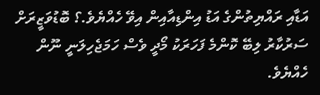އަޑާއި ރައްޔިތުންގެ އަޑު އިންޑިއާއިން އިވޭ ހެއްޔެވެ.؟ ބޮޑުވަޒީރަށް ސަރުކާރު ލިބޭ ކޮންމެ ފަހަރަކު މޯދީ ވެސް ހަމަޖެހިލަނީ ނޫން ހެއްޔެވެ.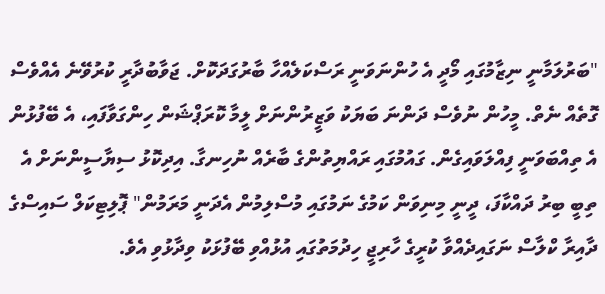"ބަރުލަމާނީ ނިޒާމުގައި މޯދީ އެ ހުންނަވަނީ ރަސްކަލެއްހާ ބާރުގަދަކޮށް. ޖަވާބުދާރީ ކުރުވޭނެ އެއްވެސް ގޮތެއް ނެތް. މީހުން ނުވެސް ދަންނަ ބަޔަކު ވަޒީރުންނަށް ލީމާ ކޮރަޕްޝަން ހިންގަވާފައި، އެ ބޭފުޅުން އެ ތިއްބަވަނީ ފިއްލަވައިގެން. ގައުމުގައި ރައްޔިތުންގެ ބާރެއް ނުހިނގާ. އިދިކޮޅު ސިޔާސީންނަށް އެ ތިބީ ބިރު ދައްކާފަ، ދީނީ މިނިވަން ކަމުގެ ނަމުގައި މުސްލިމުން އެދަނީ މަރަމުން" ޕޮލިޓިކަލް ސައިސްގެ ދާއިރާ ކްލާސް ނަގައިދެއްވާ ކުރީގެ ހާރިޖީ ހިދުމަތުގައި އުޅުއްވި ބޭފުޅަކު ވިދާޅުވި އެވެ.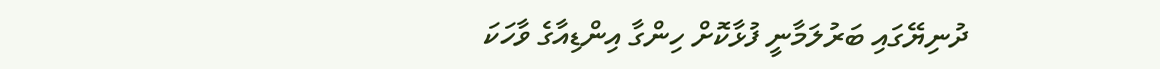ދުނިޔޭގައި ބަރުލަމާނީ ފުޅާކޮށް ހިންގާ އިންޑިއާގެ ވާހަކަ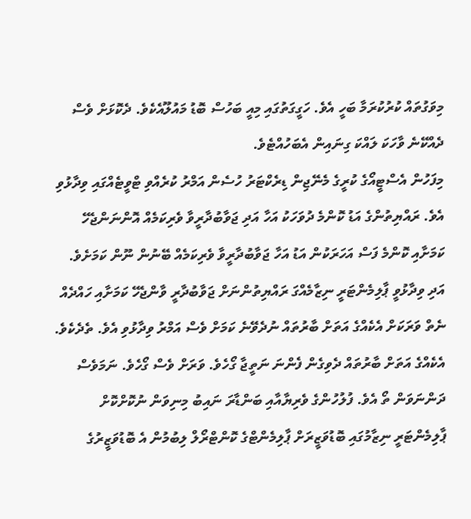މިވަގުތައް ކުރުކުރަމާ ބަހީ އެވެ. ހަގީގަތުގައި މިއީ ބަހުސް ބޮޑު މައުލޫއެކެވެ. ދެކޮޅަށް ވެސް ދެއްކޭނެ ވާހަކަ ލައްކަ ގިނައިން އެބަހުއްޓެވެ.
މިފަހުން އެސްޓީއޯގެ ކުރީގެ މެނޭޖިން ޑިރެކްޓަރު ހުސެން އަމްރު ކުރެއްވި ޓްވީޓެއްގައި ވިދާޅުވި އެވެ. ރައްޔިތުންގެ އަޑު ކޮންމެ ދުވަހަކު އަހާ އަދި ޖަވާބުދާރީވާ ވެރިކަމެއް އޮންނަންޖެހޭ ކަމަށާއި ކޮންމެ ފަސް އަހަރަކުން އަޑު އަހާ ޖަވާބުދާރީވާ ވެރިކަމެއް ބޭނުން ނޫން ކަމަށެވެ.
އަދި ވިދާޅުވީ ޕާލިމެންޓަރީ ނިޒާމެއްގަ ރައްޔިތުންނަށް ޖަވާބުދާރީ ވާންޖެހޭ ކަމަށާއި ހައްދެއް ނެތް ވަރަކަށް އެކެއްގެ އަތަށް ބާރުތައް ނުދެވޭނެ ކަމަށް ވެސް އަމްރު ވިދާޅުވި އެވެ. ތެދެކެވެ. އެކެއްގެ އަތަށް ބާރުތައް ދެވިގެން ފެންނަ ނަތީޖާ ގޯހެވެ. ވަރަށް ވެސް ގޯހެވެ. ނަމަވެސް ދަންނަވަން ތޯ އެވެ. ފުލުހުންގެ ވެރިޔާއާއި ބަންޑާރަ ނައިބު މިނިވަން ނުކޮށްކޮށް ޕާލިމެންޓަރީ ނިޒާމުގައި ބޮޑުވަޒީރަށް ޕާލިމެންޓްގެ ކޮންޓްރޯލް ލިބުމުން އެ ބޮޑުވަޒީރުގެ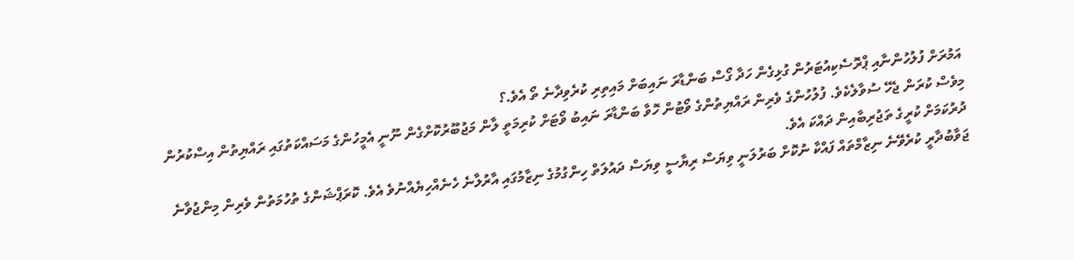އަމުރަށް ފުލުހުންނާއި ޕްރޮސެކިއުޓަރުން ގުޅިގެން ހަދާ ގޯސް ބަންޑާރަ ނައިބަށް މައިތިރި ކުރެވިދާނެ ތޯ އެވެ.؟
މިވެސް ކުރަން ޖެހޭ ސުވާލެކެވެ. ފުލުހުންގެ ވެރިން ރައްޔިތުންގެ ވޯޓުން ހޮވާ ބަންޑާރަ ނައިބު ވޯޓަށް ކުރިމަތީ ލާން މަޖުބޫރުކޮށްގެން ނޫނީ އެމީހުންގެ މަސައްކަތުގައި ރައްޔިތުން އިސްކުރުން ދުރުކަމަށް ކުރީގެ ތަޖުރިބާއިން ދައްކަ އެވެ.
ޖަވާބުދާރީ ކުރެވޭނެ ނިޒާމްތައް ފައްކާ ނުކޮށް ބަރުލަނީ ވިޔަސް ރިޔާސީ ވިޔަސް ދައުލަތް ހިންގުމުގެ ނިޒާމުގައި އާރުލާނެ ހެނެއްހިޔެއްނުވެ އެވެ. ކޮރަޕްޝަންގެ ތުހުމަތުން ވެރިން މިންޖުވާނެ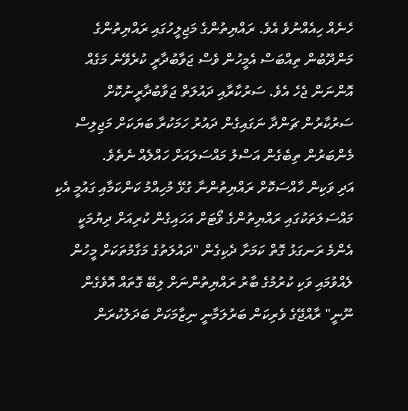ހެނެއް ހިއެއްނުވެ އެވެ. ރައްޔިތުންގެ މަޖިލީހުގައި ރައްޔިތުންގެ މަންދޫބުން ތިއްބަސް އެމީހުން ވެސް ޖަވާބުދާރީ ކުރެވޭނެ މަގެއް އޮންނަން ޖެހެ އެވެ. ސަރުކާރާއި ދައުލަތް ޖަވާބުދާރީނުކޮށް ސަރުކާރުން ޗަންދާ ނަގައިގެން ދައުރު ހަމަކުރާ ބަޔަކަށް މަޖިލިސް މެންބަރުން ތިބެގެން އަސްލު މައްސަލައަށް ހައްލެއް ނެތެވެ.
އަދި ވަކިން ހާއްސަކޮށް ރައްޔިތުންނާ ގުޅޭ މުހިއްމު ކަންކަމާއި ގައުމީ އެކި މައްސަލަތަކުގައި ރައްޔިތުންގެ ވޯޓަށް އަހައިގެން ކުރިއަށް ދިޔުމަކީ އެންމެ ރަނގަޅު ގޮތް ކަމަށާ ދެކިގެން "ދައުލަތުގެ މަގާމުތަކަށް މީހުން ލެއްވުމައި ވަކި ކުރުމުގެ ބާރު ރައްޔިތުންނަށް ލިބޭ ގޮތައް އޮވެގެން ނޫނީ" ރާއްޖޭގެ ވެރިކަން ބަރުލަމާނީ ނިޒާމަކަށް ބަދަލުކުރަން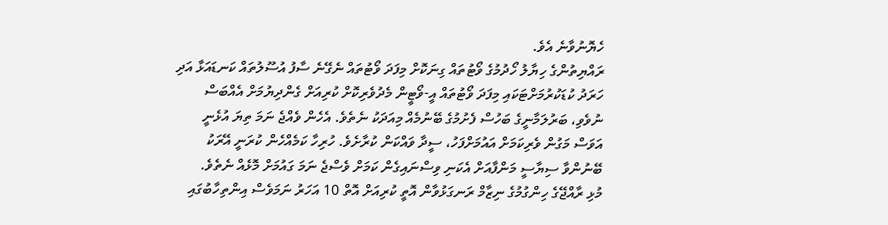ހެޔޮނުވާނެ އެވެ.
ރައްޔިތުންގެ ހިޔާލު ހޯދުމުގެ ވޯޓުތައް ގިނަކޮށް މިފަދަ ވޯޓުތައް ނެގޭނެ ސާފު އުސޫލުތައް ކަނޑައަޅާ އަދި ހަރަދު ކުޑަކުރުމަށްޓަކައި މިފަދަ ވޯޓުތައް އީ-ވޯޓީން މެދުވެރިކޮށް ކުރިއަށް ގެންދިޔުމަށް އެއްބަސް ނުވެވި، ބަރުލަމާނީގެ ބަހުސް ފެށުމުގެ ބޭނުމެއް މިއަދަކު ނެތެވެ. އެހެން ވެއްޖެ ނަމަ ތިޔަ އުޅެނީ އަވަސް މަގުން ވެރިކަމަށް އައުމަށްފަހު، ސީދާ ވައްކަން ކުރާށެވެ. ހުރިހާ ކަމެއްހެން ކުރަނީ އޭރަކު ބޭނުންވާ ސިޔާސީ މަންފާއަށް އެކަނި ވިސްނައިގެން ކަމަށް ވެސްޖެ ނަމަ ގައުމަށް މޮޅެއް ނެތެވެ.
މުޅި ރާއްޖޭގެ ހިންގުމުގެ ނިޒާމް ރަނގަޅުވާން އޮތީ ކުރިއަށް އޮތް 10 އަހަރު ނަމަވެސް އިންތިހާބުގައި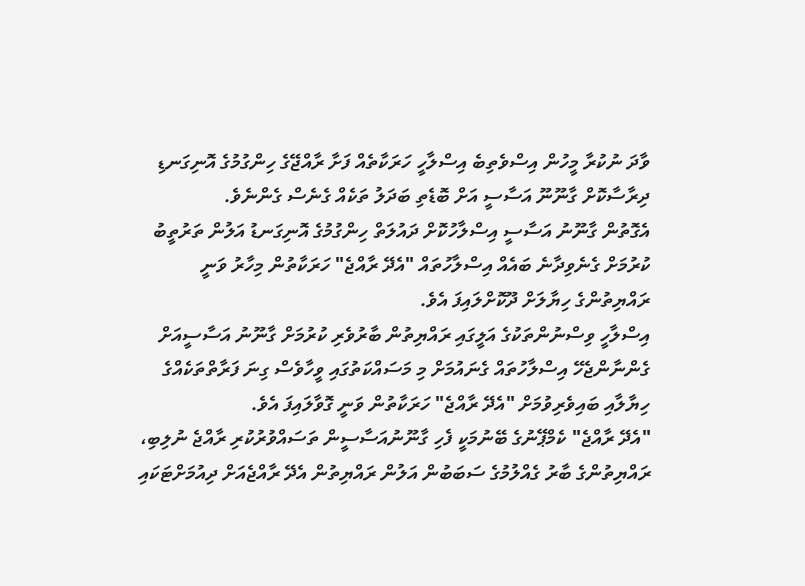ވާދަ ނުކުރާ މީހުން އިސްވެތިބެ އިސްލާހީ ހަރަކާތެއް ފަށާ ރާއްޖޭގެ ހިންގުމުގެ އޮނިގަނޑި ދިރާސާކޮށް ގާނޫނޫ އަސާސީ އަށް ބޮޑެތި ބަދަލު ތަކެއް ގެނެސް ގެންނެވެ.
އެގޮތުން ގާނޫނު އަސާސީ އިސްލާހުކޮށް ދައުލަތް ހިންގުމުގެ އޮނިގަނޑު އަލުން ތަރުތީބު ކުރުމަށް ގެނެވިދާނެ ބައެއް އިސްލާހުތައް "އެދޭ ރާއްޖެ" ހަރަކާތުން މިހާރު ވަނީ ރައްޔިތުންގެ ހިޔާލަށް ދޫކޮށްލައިފަ އެވެ.
އިސްލާހީ ވިސްނުންތަކުގެ އަލީގައި ރައްޔިތުން ބާރުވެރި ކުރުމަށް ގާނޫނު އަސާސީއަށް ގެންނާންޖެހޭ އިސްލާހުތައް ގެނައުމަށް މި މަސައްކަތުގައި ވީހާވެސް ގިނަ ފަރާތްތަކެއްގެ ހިޔާލާއި ބައިވެރިވުމަށް "އެދޭ ރާއްޖެ" ހަރަކާތުން ވަނީ ގޮވާލައިފަ އެވެ.
"އެދޭ ރާއްޖެ" ކެމްޕޭނުގެ ބޭނުމަކީ ފެހި ގާނޫނުއަސާސީން ތަސައްވުރުކުރި ރާއްޖެ ނުލިބި، ރައްޔިތުންގެ ބާރު ގެއްލުމުގެ ސަބަބުން އަލުން ރައްޔިތުން އެދޭ ރާއްޖެއަށް ދިއުމަށްޓަކައި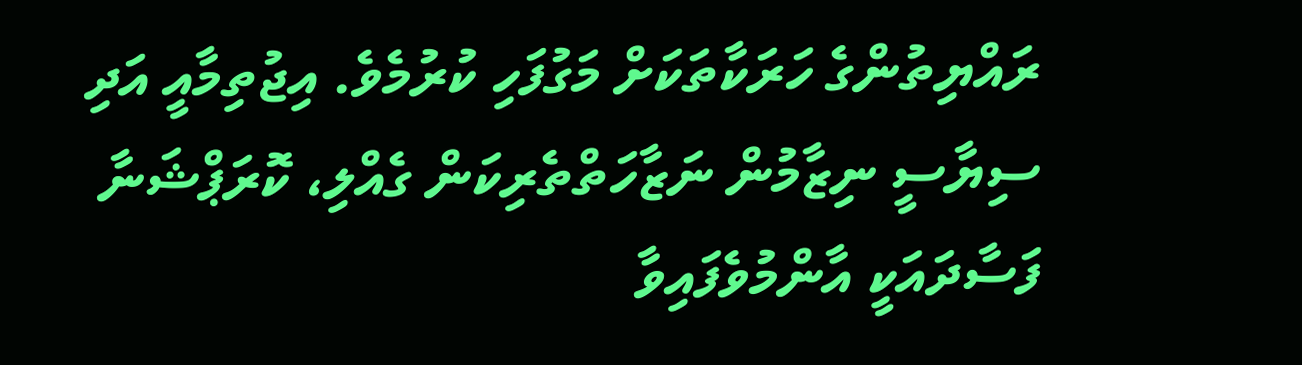ރައްޔިތުންގެ ހަރަކާތަކަށް މަގުފަހި ކުރުމެވެ. އިޖުތިމާއީ އަދި ސިޔާސީ ނިޒާމުން ނަޒާހަތްތެރިކަން ގެއްލި، ކޮރަޕްޝަނާ ފަސާދައަކީ އާންމުވެފައިވާ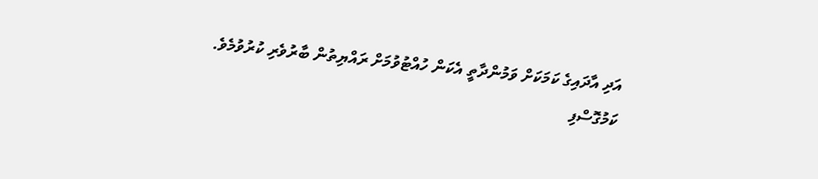އަދި އާދައިގެ ކަމަކަށް ވަމުންދާތީ އެކަން ހުއްޓުވުމަށް ރައްޔިތުން ބާރުވެރި ކުރުވުމެވެ.
ކަމުގޮސްފި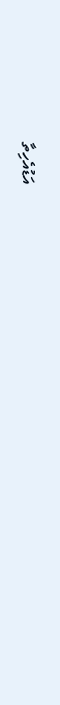އަޑުއެހިތާ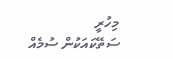މިހުރީ
ސަތޭކައަކުން ސުމެއް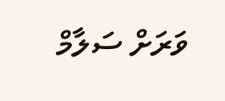ވަރަށް ސަލާމް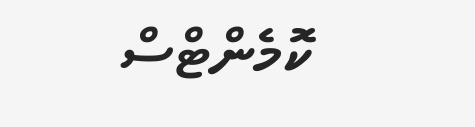ކޮމެންޓްސް